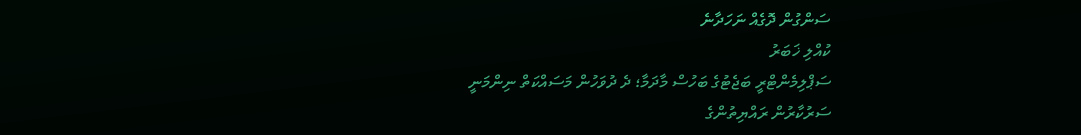ސަންގުން ދޮގެއް ނަހަދާނެ
ކުއްލި ޚަބަރު
ސަޕްލިމެންޓްރީ ބަޖެޓުގެ ބަހުސް މާދަމާ؛ ދެ ދުވަހުން މަސައްކަތް ނިންމަނީ
ސަރުކާރުން ރައްޔިތުންގެ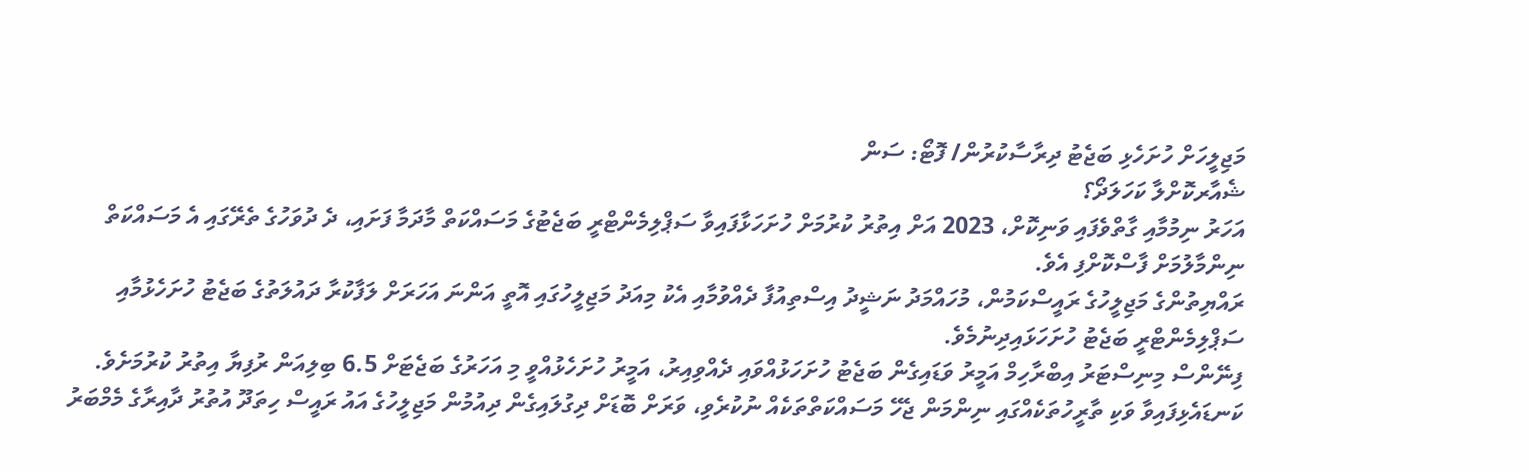މަޖިލީހަށް ހުށަހެޅި ބަޖެޓު ދިރާސާކުރުން/ ފޮޓޯ: ސަން
ޝެއާރކޮށްލާ ކަހަލަދޯ؟
އަހަރު ނިމުމާއި ގާތްވެފައި ވަނިކޮށް، 2023 އަށް އިތުރު ކުރުމަށް ހުށަހަޅާފައިވާ ސަޕްލިމެންޓްރީ ބަޖެޓުގެ މަސައްކަތް މާދަމާ ފަށައި، ދެ ދުވަހުގެ ތެރޭގައި އެ މަސައްކަތް ނިންމާލުމަށް ފާސްކޮށްފި އެވެ.
ރައްޔިތުންގެ މަޖިލީހުގެ ރައީސްކަމުން، މުހައްމަދު ނަޝީދު އިސްތިއުފާ ދެއްވުމާއި އެކު މިއަދު މަޖިލީހުގައި އޮތީ އަންނަ އަހަރަށް ލަފާކުރާ ދައުލަތުގެ ބަޖެޓު ހުށަހެޅުމާއި ސަޕްލިމެންޓްރީ ބަޖެޓު ހުށަހަޅައިދިނުމެވެ.
ފިނޭންސް މިނިސްޓަރު އިބްރާހިމް އަމީރު ވަޑައިގެން ބަޖެޓު ހުށަހަޅުއްވައި ދެއްވިއިރު، އަމީރު ހުށަހެޅުއްވީ މި އަހަރުގެ ބަޖެޓަށް 6.5 ބިލިއަން ރުފިޔާ އިތުރު ކުރުމަށެވެ.
ކަނޑައެޅިފައިވާ ވަކި ތާރީހުތަކެއްގައި ނިންމަން ޖެހޭ މަސައްކަތްތަކެއް ނުކުރެވި، ވަރަށް ބޮޑަށް ދިގުލައިގެން ދިއުމުން މަޖިލީހުގެ އައު ރައީސް ހިތަދޫ އުތުރު ދާއިރާގެ މެމްބަރު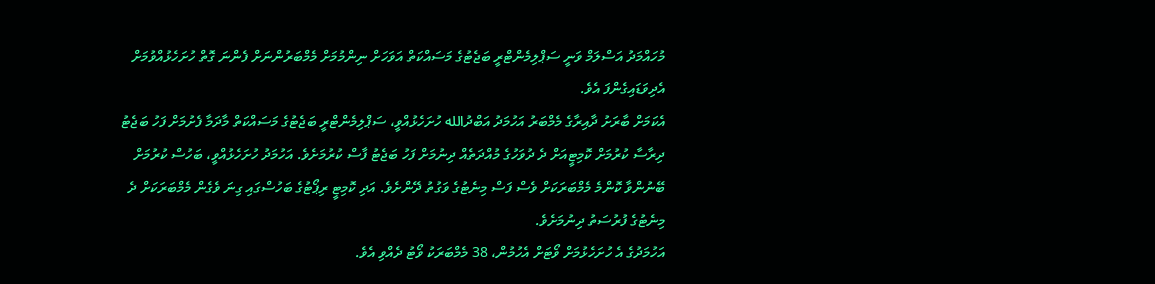މުހައްމަދު އަސްލަމް ވަނީ ސަޕްލިމެންޓްރީ ބަޖެޓުގެ މަސައްކަތް އަވަހަށް ނިންމުމަށް މެމްބަރުންނަށް ފެންނަ ގޮތް ހުށަހެޅުއްވުމަށް އެދިވަޑައިގެންފަ އެވެ.
އެކަމަށް ބާރަށު ދާއިރާގެ މެމްބަރު އަހުމަދު އަބްދުالله ހުށަހެޅުއްވީ، ސަޕްލިމެންޓްރީ ބަޖެޓުގެ މަސައްކަތް މާދަމާ ފެށުމަށް ފަހު ބަޖެޓު ދިރާސާ ކުރުމަށް ކޮމިޓީއަށް ދެ ދުވަހުގެ މުއްދަތެއް ދިނުމަށް ފަހު ބަޖެޓު ފާސް ކުރުމަށެވެ. އަހުމަދު ހުށަހެޅުއްވީ، ބަހުސް ކުރުމަށް ބޭނުންވާ ކޮންމެ މެމްބަރަކަށް ވެސް ފަސް މިނެޓުގެ ވަގުތު ދޭންށެވެ. އަދި ކޮމިޓީ ރިޕޯޓުގެ ބަހުސްގައި ގިނަ ވެގެން މެމްބަރަކަށް ދެ މިނެޓުގެ ފުރުސަތު ދިނުމަށެވެ.
އަހުމަދުގެ އެ ހުށަހެޅުމަށް ވޯޓަށް އެހުމުން، 38 މެމްބަރަކު ވޯޓު ދެއްވި އެވެ.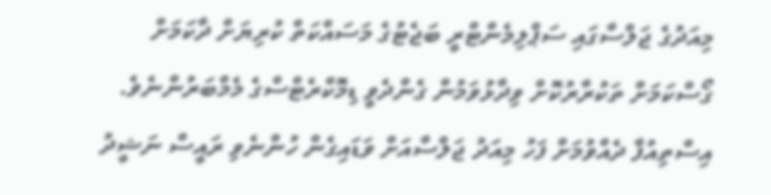މިއަދުގެ ޖަލްސާގައި ސަޕްލިމެންޓްރީ ބަޖެޓުގެ މަސައްކަތް ކުރިޔަށް ދާކަމަށް ގޯސްކަމަށް ތަކުރާރުކޮށް ވިދާޅުވަމުން ގެންދެވީ ޑިމޮކްރެޓްސްގެ މެމްބަރުންނެވެ. އިސްތިއުފާ ދެއްވުމަށް ފަހު މިއަދު ޖަލްސާއަށް ވަޑައިގެން ހުންނެވި ރައީސް ނަޝީދު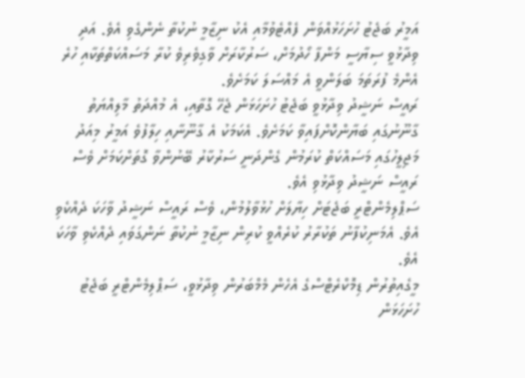އަމީރު ބަޖެޓު ހުށަހަޅުއްވަން ފެއްޓެވުމާއި އެކު ނިޒާމީ ނުކުތާ ނެންގެވި އެވެ. އަދި ވިދާޅުވީ ސިޔާސީ މަންފާ ހޯދުމަށް، ސަރުކާރަށް ވާގިވެރިވެ ކުރާ މަސައްކަތްތަކާއި ހުރެ އެންމެ ފުރަތަމަ ބަލަންވީ އެ މައްސަލަ ކަމަށެވެ.
ރައީސް ނަޝީދު ވިދާޅުވީ ބަޖެޓު ހުށަހަޅަން ޖެހޭ ގޮތާއި، އެ މުއްދަތު މާލިއްޔަތު ގާނޫނުގައި ބަޔާންކޮށްފައިވާ ކަމަށެވެ. އެކަމަކު އެ ގާނޫނާއި ހިލާފުވެ އަމީރު މިއަދު މަޖިލީހުގައި މަސައްކަތް ކުރަމުން ގެންދަނީ ސަރުކާރު ބޭނުންވާ ގޮތަށްކަމަށް ވެސް ރައީސް ނަޝީދު ވިދާޅުވި އެވެ.
ސަޕްލިމެންޓްރީ ބަޖެޓަށް ހިޔާލަށް ހުޅުވާލުމުން، ވެސް ރައީސް ނަޝީދު ވާހަކަ ދެއްކެވި އެވެ. އެމަނިކުފާނު ތަކުރާރު ކުރެއްވީ ކުރިން ނިޒާމީ ނުކުތާ ނަންގަވައި ދެއްކެވި ވާހަކަ އެވެ.
މީގެއިތުރުން ޑިމޮކްރެޓްސްގެ އެހެން މެމްބަރުން ވިދާޅުވީ، ސަޕްލިމެންޓްރީ ބަޖެޓު ހުށަހަޅަން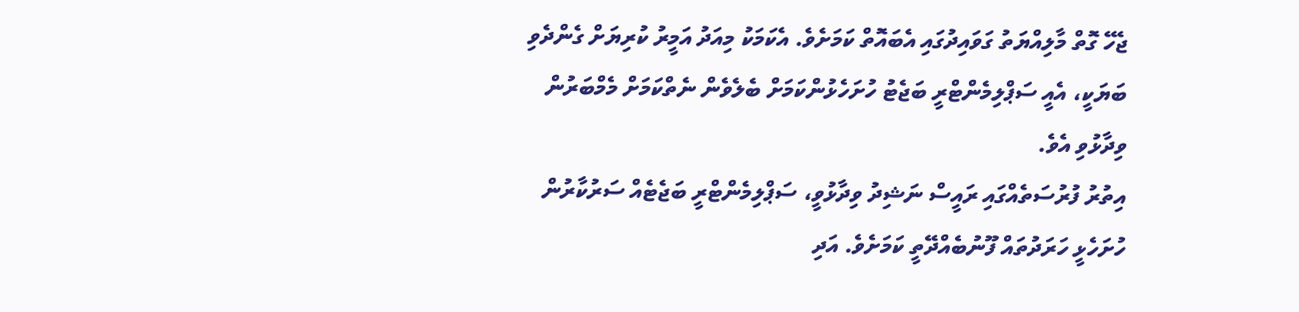ޖެހޭ ގޮތް މާލިއްޔަތު ގަވައިދުގައި އެބައޮތް ކަމަށެވެ. އެކަމަކު މިއަދު އަމީރު ކުރިޔަށް ގެންދެވި ބަޔަކީ، އެއީ ސަޕްލިމެންޓްރީ ބަޖެޓު ހުށަހެޅުންކަމަށް ބެލެވެން ނެތްކަމަށް މެމްބަރުން ވިދާޅުވި އެވެ.
އިތުރު ފުރުސަތެއްގައި ރައީސް ނަޝިދު ވިދާޅުވީ، ސަޕްލިމެންޓްރީ ބަޖެޓެއް ސަރުކާރުން ހުށަހެޅީ ހަރަދުތައް ފޫނުބެއްދޭތީ ކަމަށެވެ. އަދި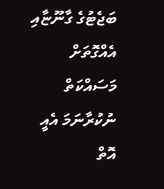ބަޖެޓުގެ ގާނޫޏާއި އެއްގޮތަށް މަސައްކަތް ނުކުރާނަމަ އެއީ އޮތް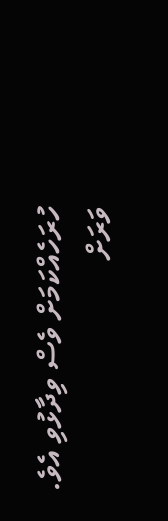ހުރަހެއްކަމަށް ވެސް ވިދާޅުވި އެވެ.
ވަރަށް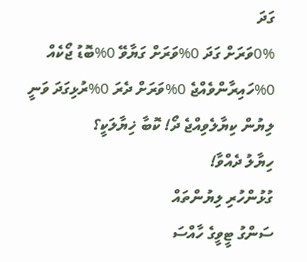ގަދަ
0%ވަރަށް ގަދަ 0%ވަރަށް ގަޔާވޭ 0%ބޮޑު ޖޯކެއް 0%ހައިރާންވެއްޖެ 0%ވަރަށް ދެރަ 0%ރުޅިގަދަ ވަނީ
ލިޔުން ކިޔާލެވިއްޖެ ދޯ! ކޮބާ ޚިޔާލަކީ؟
ހިޔާލު ދެއްވާ!
ގުޅުންހުރި ލިޔުންތައް
ސަންގު ޓީވީގެ ހާއްސަ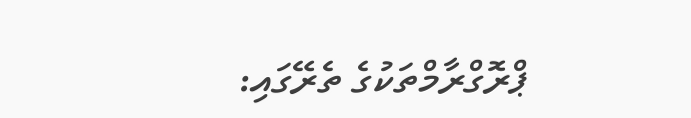ޕްރޮގްރާމްތަކުގެ ތެރޭގައި: